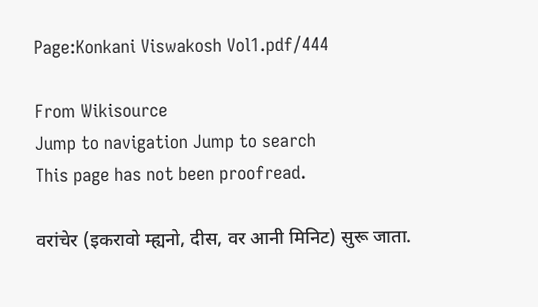Page:Konkani Viswakosh Vol1.pdf/444

From Wikisource
Jump to navigation Jump to search
This page has not been proofread.

वरांचेर (इकरावो म्ह्यनो, दीस, वर आनी मिनिट) सुरू जाता.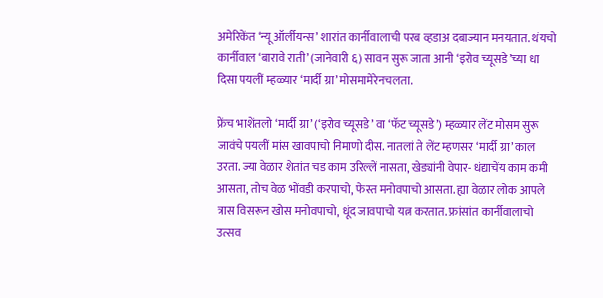अमेरिकेंत ‘न्यू ऑर्लीयन्स’ शारांत कार्नीवालाची परब व्हडाअ दबाज्यान मनयतात. थंयचो कार्नीवाल ‘बारावे राती’ (जानेवारी ६) सावन सुरू जाता आनी ‘इरोव च्यूसडे’च्या धा दिसा पयलीं म्हळ्यार ‘मार्दी ग्रा’ मोसमामेरेनचलता.

फ्रेंच भाशेंतलो ‘मार्दी ग्रा’ (‘इरोव च्यूसडे’ वा ‘फॅट च्यूसडे’) म्हळ्यार लेंट मोसम सुरू जावंचे पयलीं मांस खावपाचो निमाणो दीस. नातलां ते लेंट म्हणसर ‘मार्दी ग्रा’ काल उरता. ज्या वेळार शेतांत चड काम उरिल्लें नासता, खेड्यांनी वेपार- धंद्याचेंय काम कमी आसता, तोच वेळ भोंवडी करपाचो, फेस्त मनोवपाचो आसता. ह्या वेळार लोक आपले त्रास विसरून खोस मनोवपाचो, धूंद जावपाचो यत्न करतात. फ्रांसांत कार्नीवालाचो उत्सव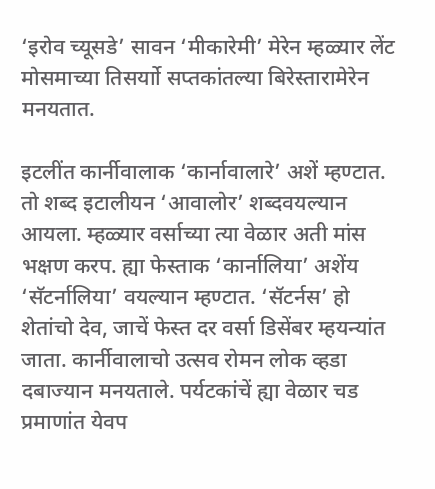‘इरोव च्यूसडे’ सावन ‘मीकारेमी’ मेरेन म्हळ्यार लेंट मोसमाच्या तिसर्याो सप्तकांतल्या बिरेस्तारामेरेन मनयतात.

इटलींत कार्नीवालाक ‘कार्नावालारे’ अशें म्हण्टात. तो शब्द इटालीयन ‘आवालोर’ शब्दवयल्यान आयला. म्हळ्यार वर्साच्या त्या वेळार अती मांस भक्षण करप. ह्या फेस्ताक ‘कार्नालिया’ अशेंय ‘सॅटर्नालिया’ वयल्यान म्हण्टात. ‘सॅटर्नस’ हो शेतांचो देव, जाचें फेस्त दर वर्सा डिसेंबर म्हयन्यांत जाता. कार्नीवालाचो उत्सव रोमन लोक व्हडा दबाज्यान मनयताले. पर्यटकांचें ह्या वेळार चड प्रमाणांत येवप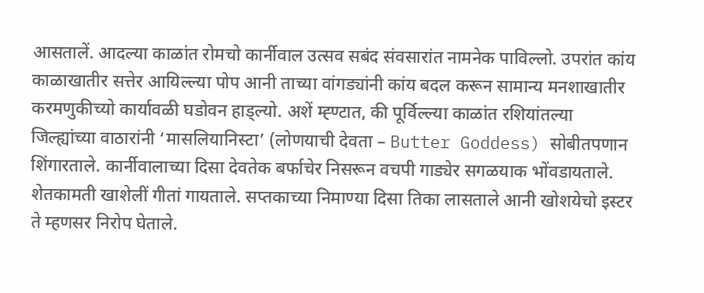आसतालें. आदल्या काळांत रोमचो कार्नीवाल उत्सव सबंद संवसारांत नामनेक पाविल्लो. उपरांत कांय काळाखातीर सत्तेर आयिल्ल्या पोप आनी ताच्या वांगड्यांनी कांय बदल करून सामान्य मनशाखातीर करमणुकीच्यो कार्यावळी घडोवन हाड्ल्यो. अशें म्ह्ण्टात, की पूर्विल्ल्या काळांत रशियांतल्या जिल्ह्यांच्या वाठारांनी ‘मासलियानिस्टा’ (लोणयाची देवता – Butter Goddess) सोबीतपणान शिंगारताले. कार्नीवालाच्या दिसा देवतेक बर्फाचेर निसरून वचपी गाड्येर सगळयाक भोंवडायताले. शेतकामती खाशेलीं गीतां गायताले. सप्तकाच्या निमाण्या दिसा तिका लासताले आनी खोशयेचो इस्टर ते म्हणसर निरोप घेताले.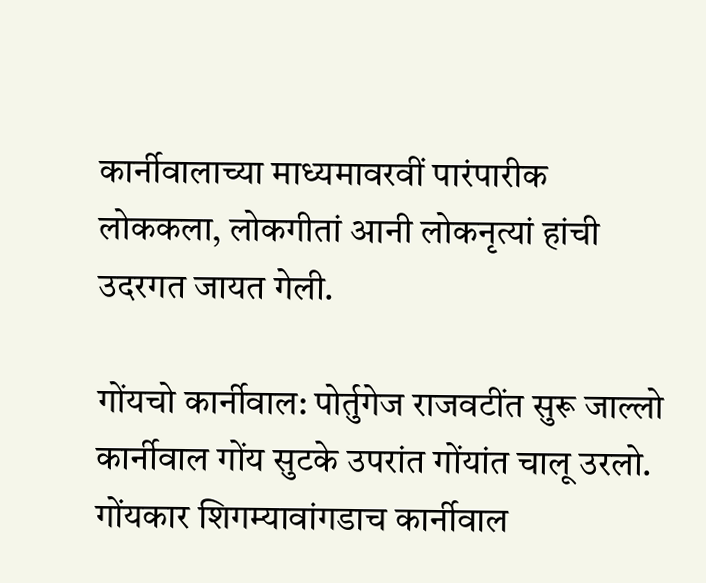कार्नीवालाच्या माध्यमावरवीं पारंपारीक लोककला, लोकगीतां आनी लोकनृत्यां हांची उदरगत जायत गेली.

गोंयचो कार्नीवाल: पोर्तुगेज राजवटींत सुरू जाल्लो कार्नीवाल गोंय सुटके उपरांत गोंयांत चालू उरलो. गोंयकार शिगम्यावांगडाच कार्नीवाल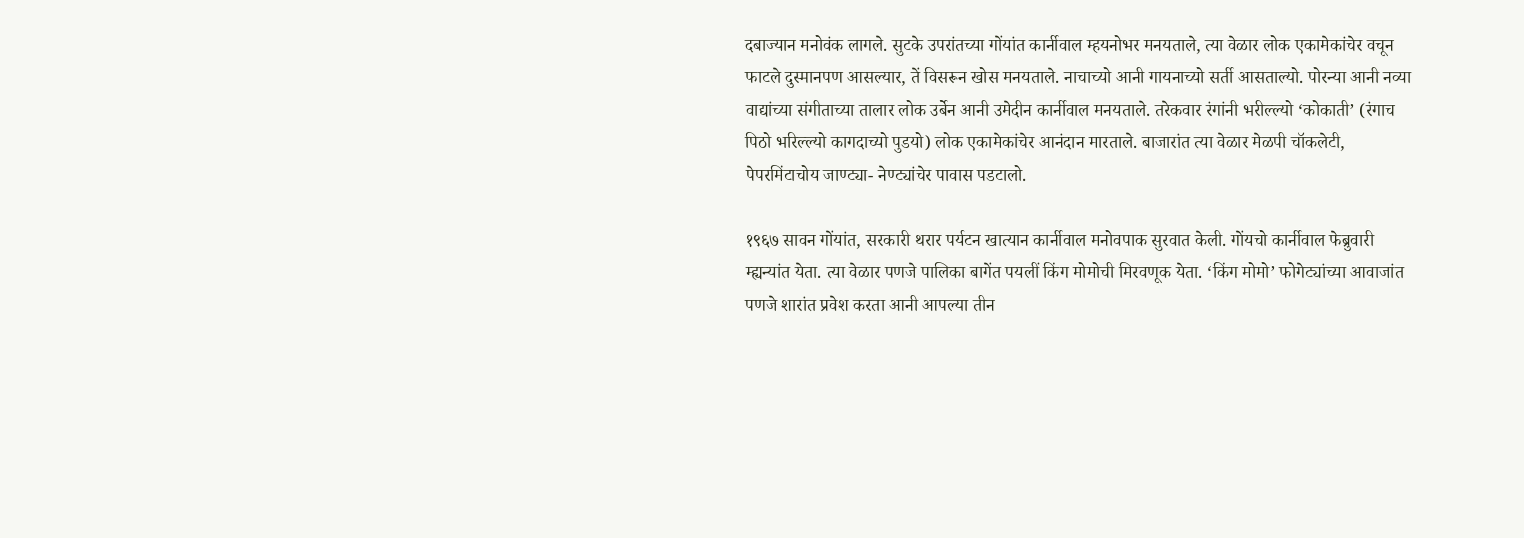दबाज्यान मनोवंक लागले. सुटके उपरांतच्या गोंयांत कार्नीवाल म्हयनोभर मनयताले, त्या वेळार लोक एकामेकांचेर वचून फाटले दुस्मानपण आसल्यार, तें विसरून खोस मनयताले. नाचाच्यो आनी गायनाच्यो सर्ती आसताल्यो. पोरन्या आनी नव्या वाद्यांच्या संगीताच्या तालार लोक उर्बेन आनी उमेदीन कार्नीवाल मनयताले. तरेकवार रंगांनी भरील्ल्यो ‘कोकाती’ (रंगाच पिठो भरिल्ल्यो कागदाच्यो पुडयो) लोक एकामेकांचेर आनंदान मारताले. बाजारांत त्या वेळार मेळपी चॉकलेटी, पेपरमिंटाचोय जाण्ट्या- नेण्ट्यांचेर पावास पडटालो.

१९६७ सावन गोंयांत, सरकारी थरार पर्यटन खात्यान कार्नीवाल मनोवपाक सुरवात केली. गोंयचो कार्नीवाल फेब्रुवारी म्ह्यन्यांत येता. त्या वेळार पणजे पालिका बागेंत पयलीं किंग मोमोची मिरवणूक येता. ‘किंग मोमो’ फोगेट्यांच्या आवाजांत पणजे शारांत प्रवेश करता आनी आपल्या तीन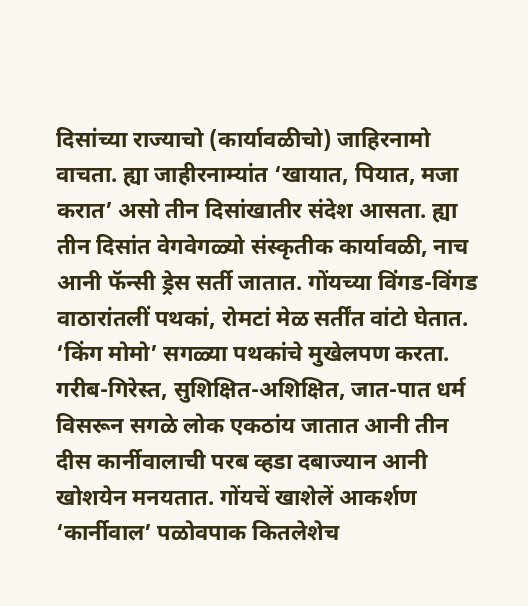दिसांच्या राज्याचो (कार्यावळीचो) जाहिरनामो वाचता. ह्या जाहीरनाम्यांत ‘खायात, पियात, मजा करात’ असो तीन दिसांखातीर संदेश आसता. ह्या तीन दिसांत वेगवेगळ्यो संस्कृतीक कार्यावळी, नाच आनी फॅन्सी ड्रेस सर्ती जातात. गोंयच्या विंगड-विंगड वाठारांतलीं पथकां, रोमटां मेळ सर्तींत वांटो घेतात. ‘किंग मोमो’ सगळ्या पथकांचे मुखेलपण करता. गरीब-गिरेस्त, सुशिक्षित-अशिक्षित, जात-पात धर्म विसरून सगळे लोक एकठांय जातात आनी तीन दीस कार्नीवालाची परब व्हडा दबाज्यान आनी खोशयेन मनयतात. गोंयचें खाशेलें आकर्शण ‘कार्नीवाल’ पळोवपाक कितलेशेच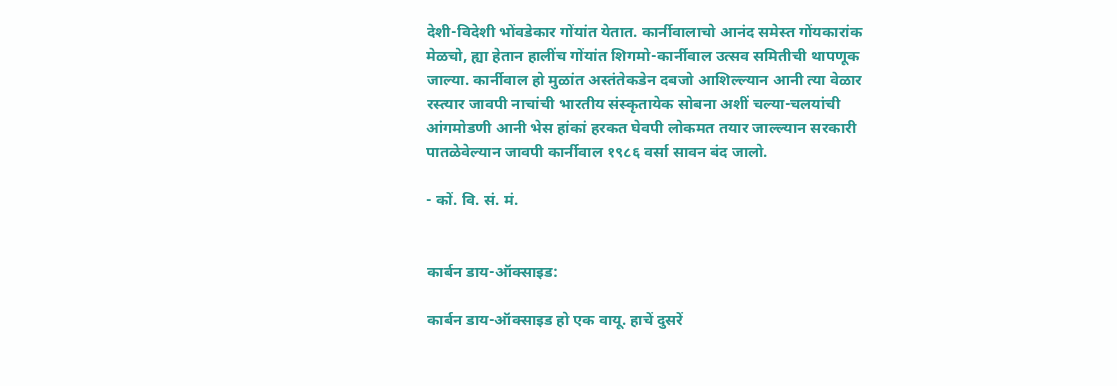देशी-विदेशी भोंवडेकार गोंयांत येतात. कार्नीवालाचो आनंद समेस्त गोंयकारांक मेळचो, ह्या हेतान हालींच गोंयांत शिगमो-कार्नीवाल उत्सव समितीची थापणूक जाल्या. कार्नीवाल हो मुळांत अस्तंतेकडेन दबजो आशिल्ल्यान आनी त्या वेळार रस्त्यार जावपी नाचांची भारतीय संस्कृतायेक सोबना अशीं चल्या-चलयांची आंगमोडणी आनी भेस हांकां हरकत घेवपी लोकमत तयार जाल्ल्यान सरकारी पातळेवेल्यान जावपी कार्नीवाल १९८६ वर्सा सावन बंद जालो.

- कों. वि. सं. मं.


कार्बन डाय-ऑक्साइड:

कार्बन डाय-ऑक्साइड हो एक वायू. हाचें दुसरें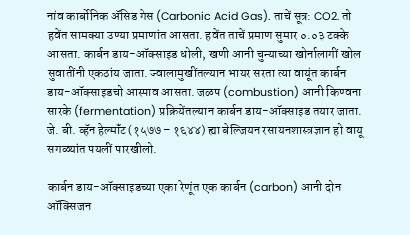नांव कार्बोनिक ॲसिड गेस (Carbonic Acid Gas). ताचें सूत्र: CO2. तो हवेंत सामक्या उण्या प्रमाणांत आसता. हवेंत ताचें प्रमाण सुमार ०.०३ टक्के आसता. कार्बन डाय-ऑक्साइड धोली, खणी आनी चुन्याच्या खोर्नालागीं खोल सुवातींनी एकठांय जाता. ज्वालामुखींतल्यान भायर सरता त्या वायूंत कार्बन डाय-ऑक्साइडचो आस्पाव आसता. जळप (combustion) आनी किण्वना सारके (fermentation) प्रक्रियेंतल्यान कार्बन डाय-ऑक्साइड तयार जाता. जे. बी. व्हॅन हेल्मॉंट (१५७७ – १६४४) ह्या बेल्जियन रसायनशास्त्रज्ञान हो वायू सगळ्यांत पयलीं पारखीलो.

कार्बन डाय-ऑक्साइडच्या एका रेणूंत एक कार्बन (carbon) आनी दोन ऑक्सिजन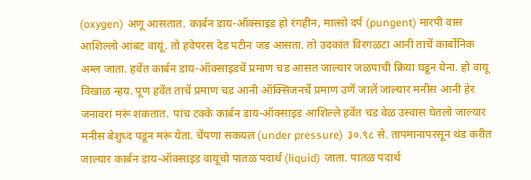(oxygen) अणू आसतात. कार्बन डाय-ऑक्साइड हो रंगहीन, मात्सो दर्प (pungent) मारपी वास आशिल्लो आंबट वायूं. तो हवेपरस देड पटीन जड आसता. तो उदकांत विरगळटा आनी ताचें कार्बोनिक अम्ल जाता. हवेंत कार्बन डाय-ऑक्साइडचें प्रमाण चड आसत जाल्यार जळपाची क्रिया घडून येना. हो वायू विखाळ न्हय. पूण हवेंत ताचें प्रमाण चड आनी ऑक्सिजनचें प्रमाण उणें जालें जाल्यार मनीस आनी हेर जनावरां मरूं शकतात. पांच टक्के कार्बन डाय-ऑक्साइड आशिल्ले हवेंत चड वेळ उस्वास घेतलो जाल्यार मनीस बेशुध्द पडून मरूं येता. चेंपणा सकयल (under pressure) ३०.९८ से. तापमानापरसून थंड करीत जाल्यार कार्बन डाय-ऑक्साइड वायूचो पातळ पदार्थ (liquid) जाता. पातळ पदार्थ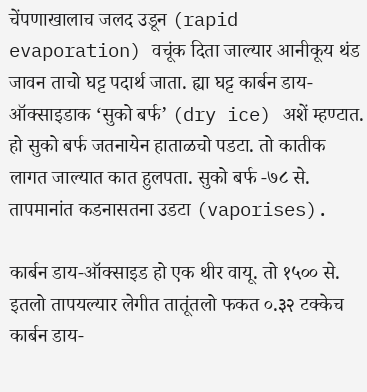चेंपणाखालाच जलद उडून (rapid evaporation) वचूंक दिता जाल्यार आनीकूय थंड जावन ताचो घट्ट पदार्थ जाता. ह्या घट्ट कार्बन डाय-ऑक्साइडाक ‘सुको बर्फ’ (dry ice) अशें म्हण्टात. हो सुको बर्फ जतनायेन हाताळचो पडटा. तो कातीक लागत जाल्यात कात हुलपता. सुको बर्फ -७८ से. तापमानांत कडनासतना उडटा (vaporises).

कार्बन डाय-ऑक्साइड हो एक थीर वायू. तो १५०० से. इतलो तापयल्यार लेगीत तातूंतलो फकत ०.३२ टक्केच कार्बन डाय-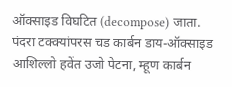ऑक्साइड विघटित (decompose) जाता. पंदरा टक्क्यांपरस चड कार्बन डाय-ऑक्साइड आशिल्लो हवेंत उजो पेटना, म्हूण कार्बन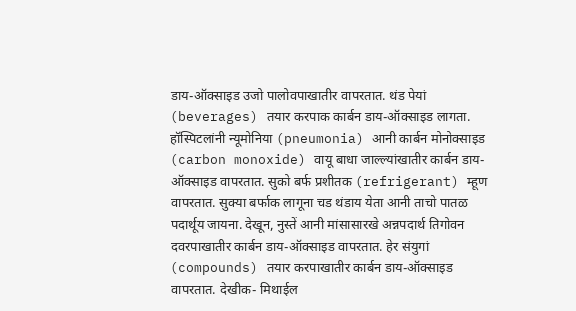डाय-ऑक्साइड उजो पालोवपाखातीर वापरतात. थंड पेयां (beverages) तयार करपाक कार्बन डाय-ऑक्साइड लागता. हॉस्पिटलांनी न्यूमोनिया (pneumonia) आनी कार्बन मोनोक्साइड (carbon monoxide) वायू बाधा जाल्ल्यांखातीर कार्बन डाय-ऑक्साइड वापरतात. सुको बर्फ प्रशीतक (refrigerant) म्हूण वापरतात. सुक्या बर्फाक लागूना चड थंडाय येता आनी ताचो पातळ पदार्थूय जायना. देखून, नुस्तें आनी मांसासारखे अन्नपदार्थ तिगोवन दवरपाखातीर कार्बन डाय-ऑक्साइड वापरतात. हेर संयुगां (compounds) तयार करपाखातीर कार्बन डाय-ऑक्साइड वापरतात. देखीक- मिथाईल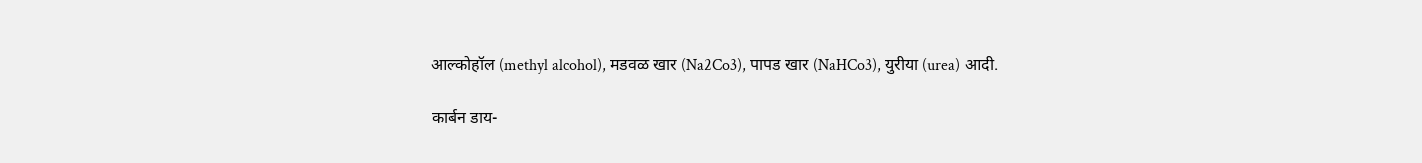आल्कोहॉल (methyl alcohol), मडवळ खार (Na2Co3), पापड खार (NaHCo3), युरीया (urea) आदी.

कार्बन डाय-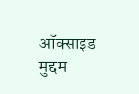ऑक्साइड मुद्दम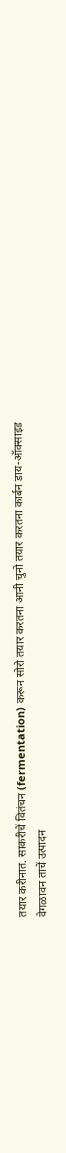तयार करीनात. साकरीचें वितंचन (fermentation) करून सोरो तयार करतना आनी चुनो तयार करतना कार्बन डाय-ऑक्साइड वेगळावन ताचें उत्पादन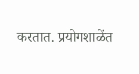करतात. प्रयोगशाळेंत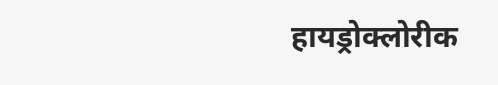हायड्रोक्लोरीक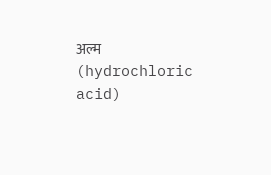अल्म (hydrochloric acid)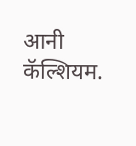आनी कॅल्शियम.